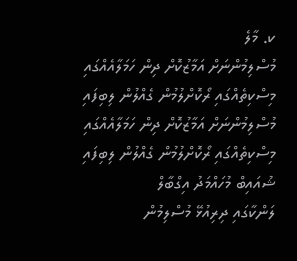ކ. މާލެ
މުސްލިމުންނަށް އަމާޒުކޮށް ދިން ހަމަލާއެއްގައި މިސްކިތެއްގައި ރޯކޮށްލުމުން ގެއްލުން ލިބިފައި
މުސްލިމުންނަށް އަމާޒުކޮށް ދިން ހަމަލާއެއްގައި މިސްކިތެއްގައި ރޯކޮށްލުމުން ގެއްލުން ލިބިފައި
ޝުއައިބް މުހައްމަދު އިގްބާލް
ލަންކާގައި ދިރިއުޅޭ މުސްލިމުން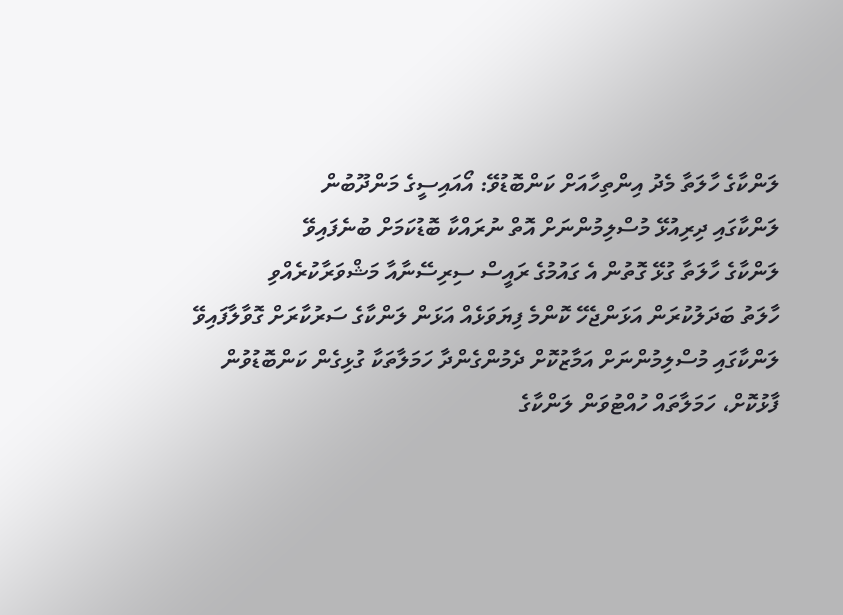ލަންކާގެ ހާލަތާ މެދު އިންތިހާއަށް ކަންބޮޑުވޭ: އޯއައިސީގެ މަންދޫބުން
ލަންކާގައި ދިރިއުޅޭ މުސްލިމުންނަށް އޮތް ނުރައްކާ ބޮޑުކަމަށް ބުނެފައިވޭ
ލަންކާގެ ހާލަތާ ގުޅޭ ގޮތުން އެ ގައުމުގެ ރައީސް ސިރިސޭނާއާ މަޝްވަރާކުރެއްވި
ހާލަތު ބަދަލުކުރަން އަޅަންޖެހޭ ކޮންމެ ފިޔަވަޅެއް އަޅަން ލަންކާގެ ސަރުކާރަށް ގޮވާލާފައިވޭ
ލަންކާގައި މުސްލިމުންނަށް އަމާޒުކޮށް ދެމުންގެންދާ ހަމަލާތަކާ ގުޅިގެން ކަންބޮޑުވުން ފާޅުކޮށް، ހަމަލާތައް ހުއްޓުވަން ލަންކާގެ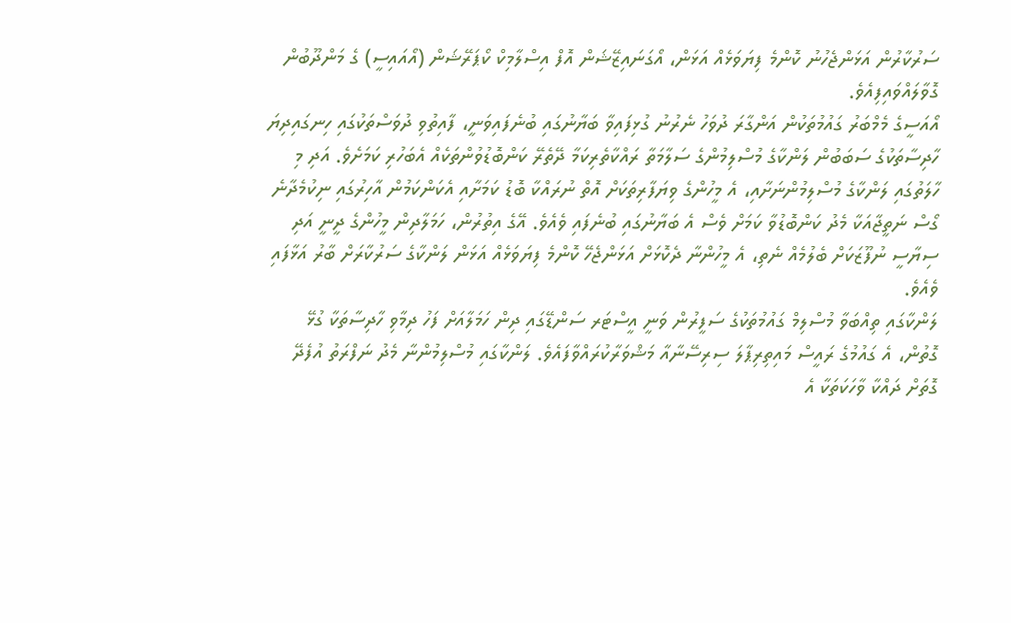ސަރުކާރުން އަޅަންޖެހުނު ކޮންމެ ފިޔަވަޅެއް އަޅަން، އޯގަނައިޒޭޝަން އޮފް އިސްލާމިކް ކޯޕަރޭޝަން (އޯއައިސީ) ގެ މަންދޫބުން ގޮވާލައްވައިފިއެވެ.
އޯއަސީގެ މެމްބަރު ގައުމުތަކުން އަންގާރަ ދުވަހު ނެރުނު ގުޅިފައިވާ ބަޔާނުގައި ބުނެފައިވަނީ، ފާއިތުވި ދުވަސްތަކުގައި ހިނގައިދިޔަ ހާދިސާތަކުގެ ސަބަބުން ލަންކާގެ މުސްލިމުންގެ ސަލާމަތާ ރައްކާތެރިކަމާ ދޭތެރޭ ކަންބޮޑުވުންތަކެއް އެބަހުރި ކަމަށެވެ. އަދި މި ހާލަތުގައި ލަންކާގެ މުސްލިމުންނަށާއި، އެ މީހުންގެ ވިޔަފާރިތަކަށް އޮތް ނުރައްކާ ބޮޑު ކަމަށާއި އެކަންކަމުން އާހިރުގައި ނިކުމެދާނެ ގޯސް ނަތީޖާއަކާ މެދު ކަންބޮޑުވާ ކަމަށް ވެސް އެ ބަޔާނުގައި ބުނެފައި ވެއެވެ. އޭގެ އިތުރުން، ހަމަލާދިން މީހުންގެ ދީނީ އަދި ސިޔާސީ ނުފޫޒަކަށް ބެލުމެއް ނެތި، އެ މީހުންނާ ދެކޮޅަށް އަޅަންޖެހޭ ކޮންމެ ފިޔަވަޅެއް އަޅަން ލަންކާގެ ސަރުކާރަށް ބާރު އަޅާފައި ވެއެވެ.
ލަންކާގައި ތިއްބަވާ މުސްލިމް ގައުމުތަކުގެ ސަފީރުން ވަނީ އީސްޓަރ ސަންޑޭގައި ދިން ހަމަލާއަށް ފަހު ދިމާވި ހާދިސާތަކާ ގުޅޭ ގޮތުން، އެ ގައުމުގެ ރައީސް މައިތިރިޕާލަ ސިރިސޭނާއާ މަޝްވަރާކުރައްވާފައެވެ. ލަންކާގައި މުސްލިމުންނާ މެދު ނަފްރަތު އުފެދޭ ގޮތަށް ދައްކާ ވާހަކަތަކާ އެ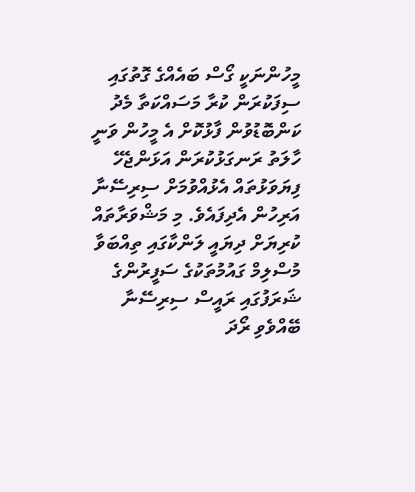މީހުންނަކީ ގޯސް ބައެއްގެ ގޮތުގައި ސިފަކުރަން ކުރާ މަސައްކަތާ މެދު ކަންބޮޑުވުން ފާޅުކޮށް އެ މީހުން ވަނީ ހާލަތު ރަނގަޅުކުރަން އަޅަންޖެހޭ ފިޔަވަޅުތައް އެޅުއްވުމަށް ސިރިސޭނާ އަރިހުން އެދިފައެވެ. މި މަޝްވަރާތައް ކުރިޔަށް ދިޔައީ ލަންކާގައި ތިއްބަވާ މުސްލިމް ގައުމުތަކުގެ ސަފީރުންގެ ޝަރަފުގައި ރައީސް ސިރިސޭނާ ބޭއްވެވި ރޯދަ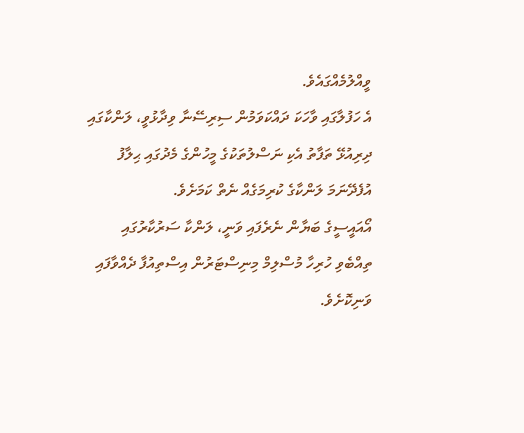ވީއްލުމެއްގައެވެ.
އެ ހަފުލާގައި ވާހަކަ ދައްކަވަމުން ސިރިސޭނާ ވިދާޅުވީ، ލަންކާގައި ދިރިއުޅޭ ތަފާތު އެކި ނަސްލުތަކުގެ މީހުންގެ މެދުގައި ޙިލާފު އުފެދޭނަމަ ލަންކާގެ ކުރިމަގެއް ނެތް ކަމަށެވެ.
އޯއައީސީގެ ބަޔާން ނެރެފައި ވަނީ، ލަންކާ ސަރުކާރުގައި ތިއްބެވި ހުރިހާ މުސްލިމް މިނިސްޓަރުން އިސްތިއުފާ ދެއްވާފައި ވަނިކޮށެވެ.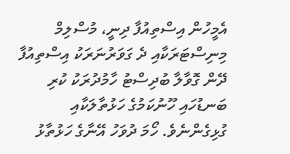އެމީހުން އިސްތިއުފާ ދިނީ، މުސްލިމް މިނިސްޓަރަކާއި ދެ ގަވަރުނަރަކު އިސްތިއުފާ ދޭން ގޮވާލާ ބުދިސްޓު ހާމުދުރަކު ކުރި ބަނޑުހައި ހޫނުކަމުގެ ހަޅުތާލަކާއި ގުޅިގެންނެވެ. ހޯމަ ދުވަހު އޭނާގެ ހަޅުތާޅު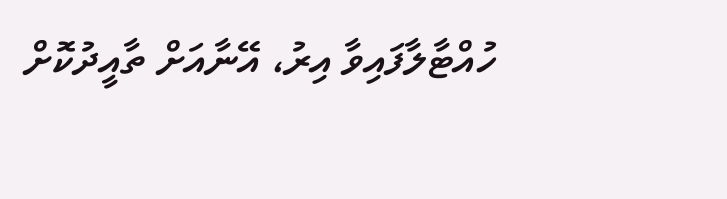ހުއްޓާލާފައިވާ އިރު، އޭނާއަށް ތާއީދުކޮށް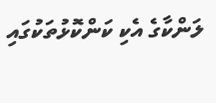ލަންކާގެ އެކި ކަންކޮޅުތަކުގައި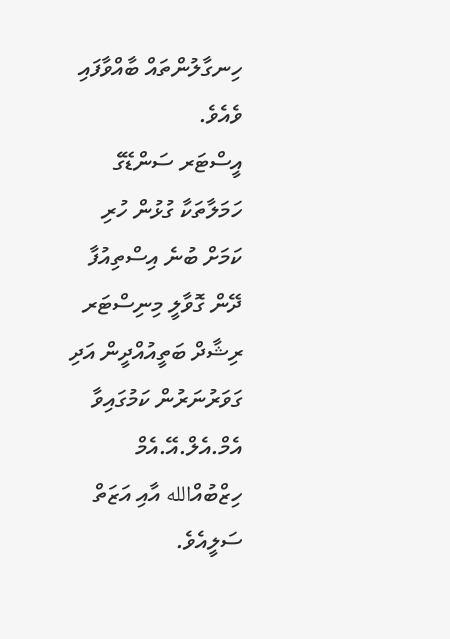ހިނގާލުންތައް ބާއްވާފައި ވެއެވެ.
އީސްޓަރ ސަންޑޭގެ ހަމަލާތަކާ ގުޅުން ހުރި ކަމަށް ބުނެ އިސްތިއުފާ ދޭން ގޮވާލީ މިނިސްޓަރ ރިޝާދް ބަތީއުއްދީން އަދި ގަވަރުނަރުން ކަމުގައިވާ އެމް.އެލް.އޭ.އެމް ހިޒްބުއްالله އާއި އަޒަތް ސަލީއެވެ.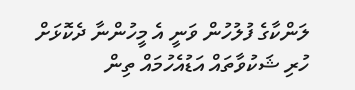ލަންކާގެ ފުލުހުން ވަނީ އެ މީހުންނާ ދެކޮޅަށް ހުރި ޝަކުވާތައް އަޑުއެހުމައް ތިން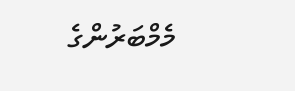މެމްބަރުންގެ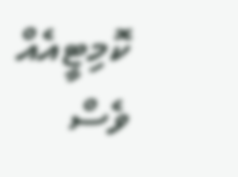ކޮމިޓީއެއް ވެސް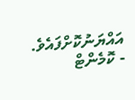އައްޔަނުކޮށްފައެވެ.
- ކޮމެންޓް